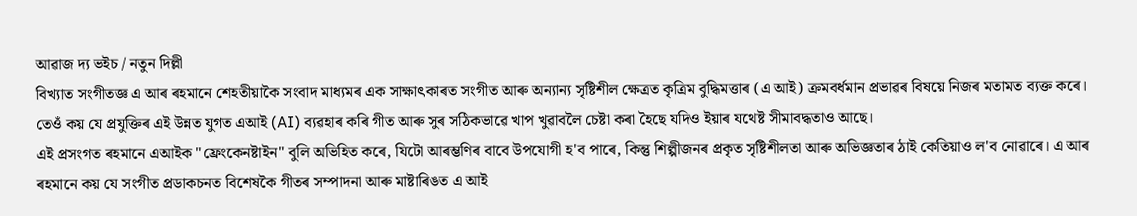আৱাজ দ্য ভইচ / নতুন দিল্লী
বিখ্যাত সংগীতজ্ঞ এ আৰ ৰহমানে শেহতীয়াকৈ সংবাদ মাধ্যমৰ এক সাক্ষাৎকাৰত সংগীত আৰু অন্যান্য সৃষ্টিশীল ক্ষেত্ৰত কৃত্ৰিম বুদ্ধিমত্তাৰ (এ আই) ক্ৰমবৰ্ধমান প্ৰভাৱৰ বিষয়ে নিজৰ মতামত ব্যক্ত কৰে। তেওঁ কয় যে প্ৰযুক্তিৰ এই উন্নত যুগত এআই (AI) ব্যৱহাৰ কৰি গীত আৰু সুৰ সঠিকভাৱে খাপ খুৱাবলৈ চেষ্টা কৰা হৈছে যদিও ইয়াৰ যথেষ্ট সীমাবদ্ধতাও আছে।
এই প্ৰসংগত ৰহমানে এআইক "ফ্ৰেংকেনষ্টাইন" বুলি অভিহিত কৰে, যিটো আৰম্ভণিৰ বাবে উপযোগী হ'ব পাৰে, কিন্তু শিল্পীজনৰ প্ৰকৃত সৃষ্টিশীলতা আৰু অভিজ্ঞতাৰ ঠাই কেতিয়াও ল'ব নোৱাৰে। এ আৰ ৰহমানে কয় যে সংগীত প্ৰডাকচনত বিশেষকৈ গীতৰ সম্পাদনা আৰু মাষ্টাৰিঙত এ আই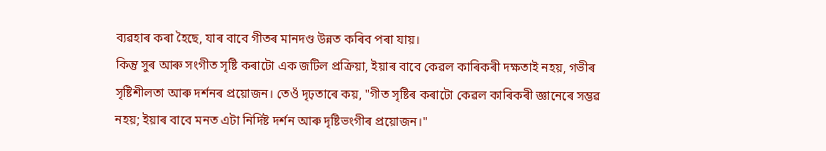ব্যৱহাৰ কৰা হৈছে, যাৰ বাবে গীতৰ মানদণ্ড উন্নত কৰিব পৰা যায়।
কিন্তু সুৰ আৰু সংগীত সৃষ্টি কৰাটো এক জটিল প্ৰক্ৰিয়া, ইয়াৰ বাবে কেৱল কাৰিকৰী দক্ষতাই নহয়, গভীৰ সৃষ্টিশীলতা আৰু দৰ্শনৰ প্ৰয়োজন। তেওঁ দৃঢ়তাৰে কয়, "গীত সৃষ্টিৰ কৰাটো কেৱল কাৰিকৰী জ্ঞানেৰে সম্ভৱ নহয়; ইয়াৰ বাবে মনত এটা নিৰ্দিষ্ট দৰ্শন আৰু দৃষ্টিভংগীৰ প্ৰয়োজন।"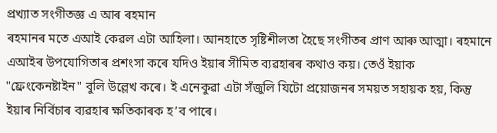প্ৰখ্যাত সংগীতজ্ঞ এ আৰ ৰহমান
ৰহমানৰ মতে এআই কেৱল এটা আহিলা। আনহাতে সৃষ্টিশীলতা হৈছে সংগীতৰ প্ৰাণ আৰু আত্মা। ৰহমানে এআইৰ উপযোগিতাৰ প্ৰশংসা কৰে যদিও ইয়াৰ সীমিত ব্যৱহাৰৰ কথাও কয়। তেওঁ ইয়াক "ফ্ৰেংকেনষ্টাইন" বুলি উল্লেখ কৰে। ই এনেকুৱা এটা সঁজুলি যিটো প্ৰয়োজনৰ সময়ত সহায়ক হয়, কিন্তু ইয়াৰ নিৰ্বিচাৰ ব্যৱহাৰ ক্ষতিকাৰক হ’ব পাৰে।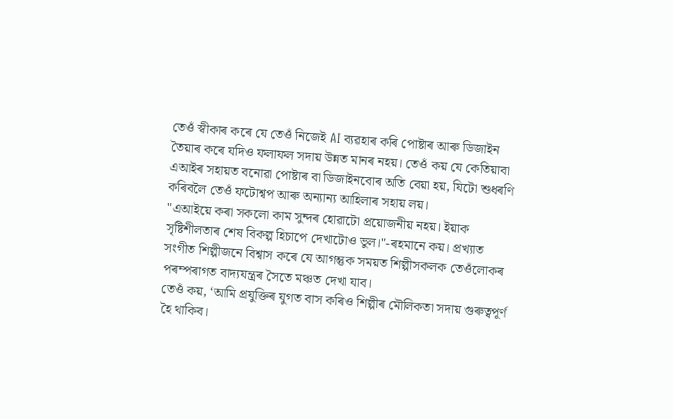তেওঁ স্বীকাৰ কৰে যে তেওঁ নিজেই AI ব্যৱহাৰ কৰি পোষ্টাৰ আৰু ডিজাইন তৈয়াৰ কৰে যদিও ফলাফল সদায় উন্নত মানৰ নহয়। তেওঁ কয় যে কেতিয়াবা এআইৰ সহায়ত বনোৱা পোষ্টাৰ বা ডিজাইনবোৰ অতি বেয়া হয়, যিটো শুধৰণি কৰিবলৈ তেওঁ ফটোশ্বপ আৰু অন্যান্য আহিলাৰ সহায় লয়।
"এআইয়ে কৰা সকলো কাম সুন্দৰ হোৱাটো প্ৰয়োজনীয় নহয়। ইয়াক সৃষ্টিশীলতাৰ শেষ বিকল্প হিচাপে দেখাটোও ভুল।"-ৰহমানে কয়। প্ৰখ্যাত সংগীত শিল্পীজনে বিশ্বাস কৰে যে আগন্তুক সময়ত শিল্পীসকলক তেওঁলোকৰ পৰম্পৰাগত বাদ্যযন্ত্ৰৰ সৈতে মঞ্চত দেখা যাব।
তেওঁ কয়, ‘আমি প্ৰযুক্তিৰ যুগত বাস কৰিও শিল্পীৰ মৌলিকতা সদায় গুৰুত্বপূৰ্ণ হৈ থাকিব।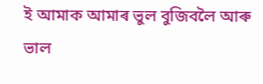ই আমাক আমাৰ ভুল বুজিবলৈ আৰু ভাল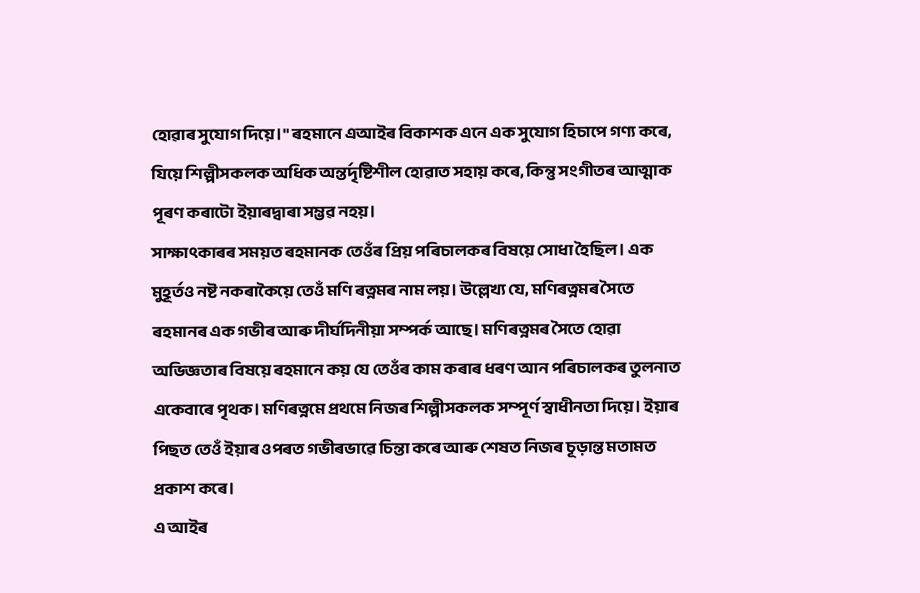হোৱাৰ সুযোগ দিয়ে।" ৰহমানে এআইৰ বিকাশক এনে এক সুযোগ হিচাপে গণ্য কৰে, যিয়ে শিল্পীসকলক অধিক অন্তৰ্দৃষ্টিশীল হোৱাত সহায় কৰে, কিন্তু সংগীতৰ আত্মাক পূৰণ কৰাটো ইয়াৰদ্বাৰা সম্ভৱ নহয়।
সাক্ষাৎকাৰৰ সময়ত ৰহমানক তেওঁৰ প্ৰিয় পৰিচালকৰ বিষয়ে সোধা হৈছিল। এক মুহূৰ্তও নষ্ট নকৰাকৈয়ে তেওঁ মণি ৰত্নমৰ নাম লয়। উল্লেখ্য যে, মণিৰত্নমৰ সৈতে ৰহমানৰ এক গভীৰ আৰু দীৰ্ঘদিনীয়া সম্পৰ্ক আছে। মণিৰত্নমৰ সৈতে হোৱা অভিজ্ঞতাৰ বিষয়ে ৰহমানে কয় যে তেওঁৰ কাম কৰাৰ ধৰণ আন পৰিচালকৰ তুলনাত একেবাৰে পৃথক। মণিৰত্নমে প্ৰথমে নিজৰ শিল্পীসকলক সম্পূৰ্ণ স্বাধীনতা দিয়ে। ইয়াৰ পিছত তেওঁ ইয়াৰ ওপৰত গভীৰভাৱে চিন্তা কৰে আৰু শেষত নিজৰ চূড়ান্ত মতামত প্ৰকাশ কৰে।
এ আইৰ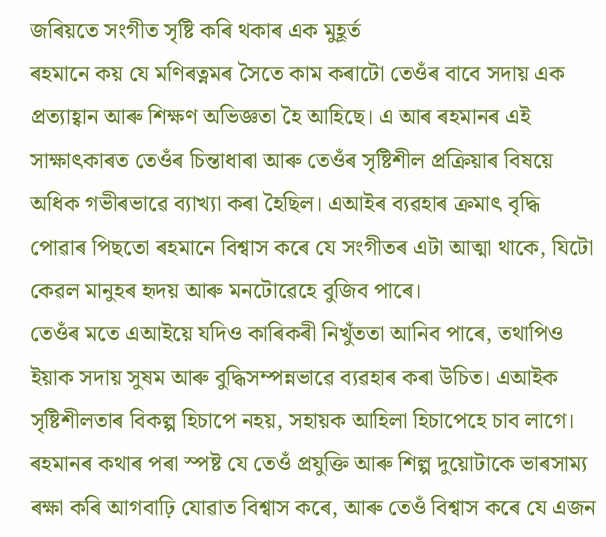জৰিয়তে সংগীত সৃষ্টি কৰি থকাৰ এক মুহূৰ্ত
ৰহমানে কয় যে মণিৰত্নমৰ সৈতে কাম কৰাটো তেওঁৰ বাবে সদায় এক প্ৰত্যাহ্বান আৰু শিক্ষণ অভিজ্ঞতা হৈ আহিছে। এ আৰ ৰহমানৰ এই সাক্ষাৎকাৰত তেওঁৰ চিন্তাধাৰা আৰু তেওঁৰ সৃষ্টিশীল প্ৰক্ৰিয়াৰ বিষয়ে অধিক গভীৰভাৱে ব্যাখ্যা কৰা হৈছিল। এআইৰ ব্যৱহাৰ ক্ৰমাৎ বৃদ্ধি পোৱাৰ পিছতো ৰহমানে বিশ্বাস কৰে যে সংগীতৰ এটা আত্মা থাকে, যিটো কেৱল মানুহৰ হৃদয় আৰু মনটোৱেহে বুজিব পাৰে।
তেওঁৰ মতে এআইয়ে যদিও কাৰিকৰী নিখুঁততা আনিব পাৰে, তথাপিও ইয়াক সদায় সুষম আৰু বুদ্ধিসম্পন্নভাৱে ব্যৱহাৰ কৰা উচিত। এআইক সৃষ্টিশীলতাৰ বিকল্প হিচাপে নহয়, সহায়ক আহিলা হিচাপেহে চাব লাগে।
ৰহমানৰ কথাৰ পৰা স্পষ্ট যে তেওঁ প্ৰযুক্তি আৰু শিল্প দুয়োটাকে ভাৰসাম্য ৰক্ষা কৰি আগবাঢ়ি যোৱাত বিশ্বাস কৰে, আৰু তেওঁ বিশ্বাস কৰে যে এজন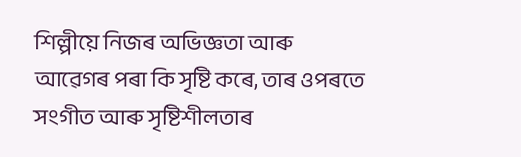শিল্পীয়ে নিজৰ অভিজ্ঞতা আৰু আৱেগৰ পৰা কি সৃষ্টি কৰে, তাৰ ওপৰতে সংগীত আৰু সৃষ্টিশীলতাৰ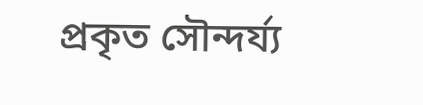প্ৰকৃত সৌন্দৰ্য্য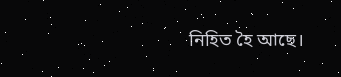নিহিত হৈ আছে।